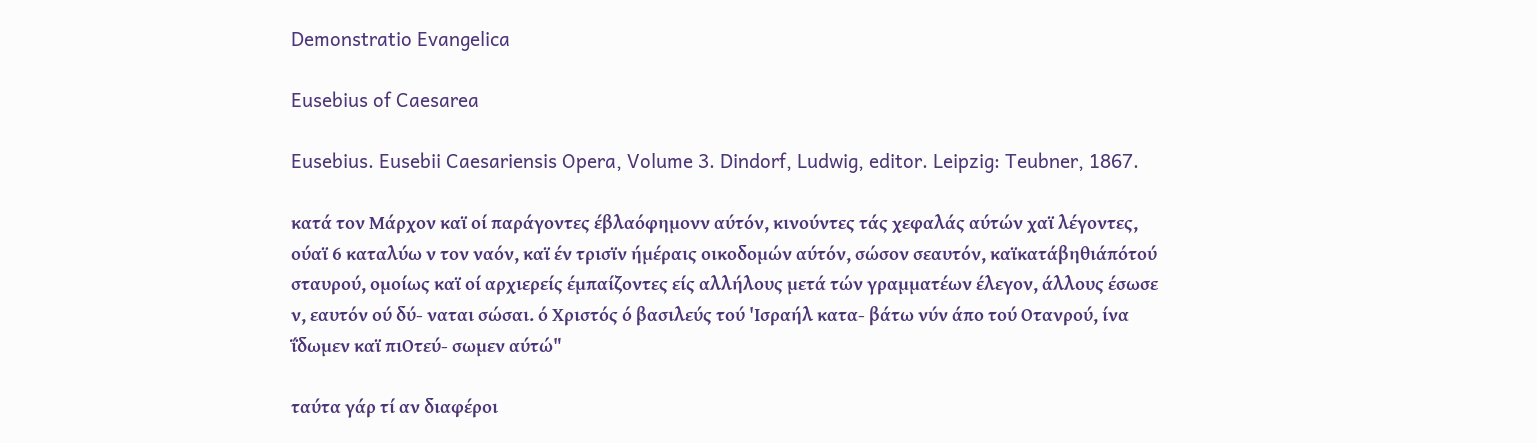Demonstratio Evangelica

Eusebius of Caesarea

Eusebius. Eusebii Caesariensis Opera, Volume 3. Dindorf, Ludwig, editor. Leipzig: Teubner, 1867.

κατά τον Μάρχον καϊ οί παράγοντες έβλαόφημονν αύτόν, κινούντες τάς χεφαλάς αύτών χαϊ λέγοντες, ούαϊ 6 καταλύω ν τον ναόν, καϊ έν τρισϊν ήμέραις οικοδομών αύτόν, σώσον σεαυτόν, καϊκατάβηθιάπότού σταυρού, ομοίως καϊ οί αρχιερείς έμπαίζοντες είς αλλήλους μετά τών γραμματέων έλεγον, άλλους έσωσε ν, εαυτόν ού δύ- ναται σώσαι. ό Χριστός ό βασιλεύς τού 'Ισραήλ κατα- βάτω νύν άπο τού Οτανρού, ίνα ΐδωμεν καϊ πιΟτεύ- σωμεν αύτώ"

ταύτα γάρ τί αν διαφέροι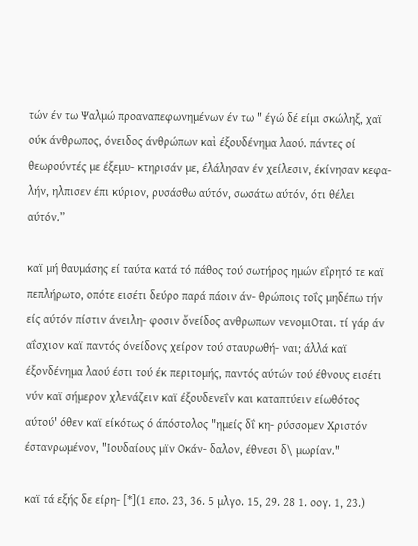τών έν τω Ψαλμώ προαναπεφωνημένων έν τω " έγώ δέ είμι σκώληξ, χαϊ ούκ άνθρωπος, όνειδος άνθρώπων καὶ έξουδένημα λαού. πάντες οί θεωρούντές με έξεμυ- κτηρισάν με, έλάλησαν έν χείλεσιν, έκίνησαν κεφα- λήν, ηλπισεν έπι κύριον, ρυσάσθω αύτόν, σωσάτω αύτόν, ότι θέλει αύτόν.”

καϊ μή θαυμάσης εί ταύτα κατά τό πάθος τού σωτήρος ημών εΐρητό τε καϊ πεπλήρωτο, οπότε εισέτι δεύρο παρά πάοιν άν- θρώποις τοΐς μηδέπω τήν είς αύτόν πίστιν άνειλη- φοσιν ὄνείδος ανθρωπων νενομιΟται. τί γάρ άν αΐσχιον καϊ παντός όνείδονς χείρον τού σταυρωθή- ναι; άλλά καϊ έξονδένημα λαού έστι τού έκ περιτομής, παντός αύτών τού έθνους εισέτι νύν καϊ σήμερον χλενάζειν καϊ έξουδενεΐν και καταπτύειν είωθότος αύτού' όθεν καϊ είκότως ό άπόστολος "ημείς δΐ κη- ρύσσομεν Χριστόν έστανρωμένον, "Ιουδαίους μϊν Οκάν- δαλον, έθνεσι δ\ μωρίαν."

καϊ τά εξής δε είρη- [*](1 επο. 23, 36. 5 μλγο. 15, 29. 28 1. οογ. 1, 23.)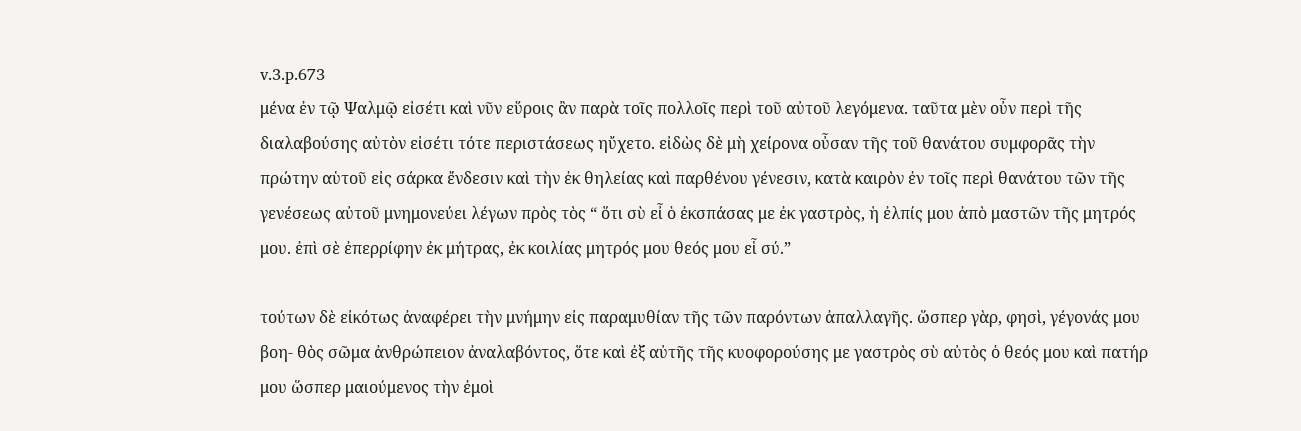v.3.p.673
μένα ἐν τῷ Ψαλμῷ εἰσέτι καὶ νῦν εὕροις ἂν παρὰ τοῖς πολλοῖς περὶ τοῦ αὐτοῦ λεγόμενα. ταῦτα μὲν οὖν περὶ τῆς διαλαβούσης αὐτὸν εἰσέτι τότε περιστάσεως ηὔχετο. εἰδὼς δὲ μὴ χείρονα οὖσαν τῆς τοῦ θανάτου συμφορᾶς τὴν πρώτην αὑτοῦ εἰς σάρκα ἔνδεσιν καὶ τὴν ἐκ θηλείας καὶ παρθένου γένεσιν, κατὰ καιρὸν ἐν τοῖς περὶ θανάτου τῶν τῆς γενέσεως αὐτοῦ μνημονεύει λέγων πρὸς τὸς “ ὅτι σὺ εἶ ὁ ἐκσπάσας με ἐκ γαστρὸς, ἡ ἐλπίς μου ἀπὸ μαστῶν τῆς μητρός μου. ἐπὶ σὲ ἐπερρίφην ἐκ μήτρας, ἐκ κοιλίας μητρός μου θεός μου εἷ σύ.”

τούτων δὲ εἰκότως ἀναφέρει τὴν μνήμην εἰς παραμυθίαν τῆς τῶν παρόντων ἀπαλλαγῆς. ὥσπερ γὰρ, φησὶ, γέγονάς μου βοη- θὸς σῶμα ἀνθρώπειον ἀναλαβόντος, ὅτε καὶ ἐξ αὐτῆς τῆς κυοφορούσης με γαστρὸς σὺ αὐτὸς ὁ θεός μου καὶ πατήρ μου ὥσπερ μαιούμενος τὴν ἐμοὶ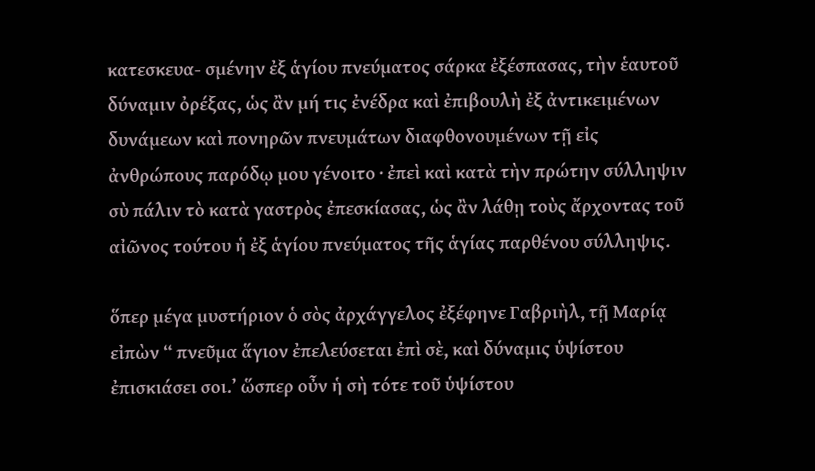κατεσκευα- σμένην ἐξ ἁγίου πνεύματος σάρκα ἐξέσπασας, τὴν ἑαυτοῦ δύναμιν ὀρέξας, ὡς ἂν μή τις ἐνέδρα καὶ ἐπιβουλὴ ἐξ ἀντικειμένων δυνάμεων καὶ πονηρῶν πνευμάτων διαφθονουμένων τῇ εἰς ἀνθρώπους παρόδῳ μου γένοιτο · ἐπεὶ καὶ κατὰ τὴν πρώτην σύλληψιν σὺ πάλιν τὸ κατὰ γαστρὸς ἐπεσκίασας, ὡς ἂν λάθῃ τοὺς ἄρχοντας τοῦ αἰῶνος τούτου ἡ ἐξ ἁγίου πνεύματος τῆς ἁγίας παρθένου σύλληψις.

ὅπερ μέγα μυστήριον ὁ σὸς ἀρχάγγελος ἐξέφηνε Γαβριὴλ, τῇ Μαρίᾳ εἰπὼν “ πνεῦμα ἅγιον ἐπελεύσεται ἐπὶ σὲ, καὶ δύναμις ὑψίστου ἐπισκιάσει σοι.’ ὥσπερ οὖν ἡ σὴ τότε τοῦ ὑψίστου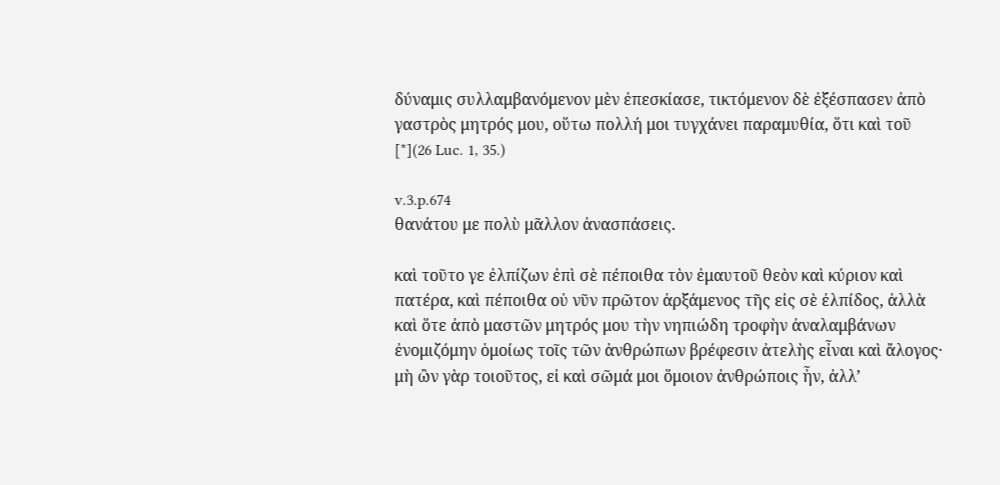δύναμις συλλαμβανόμενον μὲν ἐπεσκίασε, τικτόμενον δὲ ἐξέσπασεν ἀπὸ γαστρὸς μητρός μου, οὕτω πολλή μοι τυγχάνει παραμυθία, ὅτι καὶ τοῦ [*](26 Luc. 1, 35.)

v.3.p.674
θανάτου με πολὺ μᾶλλον ἀνασπάσεις.

καὶ τοῦτο γε ἐλπίζων ἐπὶ σὲ πέποιθα τὸν ἐμαυτοῦ θεὸν καὶ κύριον καὶ πατέρα, καὶ πέποιθα οὐ νῦν πρῶτον ἀρξάμενος τῆς εἰς σὲ ἐλπίδος, ἀλλὰ καὶ ὅτε ἀπὸ μαστῶν μητρός μου τὴν νηπιώδη τροφὴν ἀναλαμβάνων ἐνομιζόμην ὁμοίως τοῖς τῶν ἀνθρώπων βρέφεσιν ἀτελὴς εἶναι καὶ ἄλογος· μὴ ὢν γὰρ τοιοῦτος, εἰ καὶ σῶμά μοι ὅμοιον ἀνθρώποις ἦν, ἀλλ’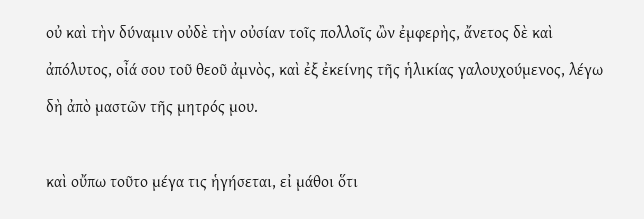οὐ καὶ τὴν δύναμιν οὐδὲ τὴν οὐσίαν τοῖς πολλοῖς ὢν ἐμφερὴς, ἄνετος δὲ καὶ ἀπόλυτος, οἶά σου τοῦ θεοῦ ἀμνὸς, καὶ ἐξ ἐκείνης τῆς ἡλικίας γαλουχούμενος, λέγω δὴ ἀπὸ μαστῶν τῆς μητρός μου.

καὶ οὔπω τοῦτο μέγα τις ἡγήσεται, εἰ μάθοι ὅτι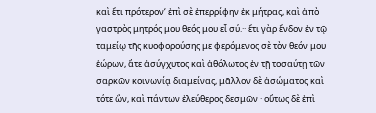καὶ ἔτι πρότερον‘ ἐπὶ σὲ ἐπερρίφην ἐκ μήτρας, καὶ ἀπὸ γαστρὸς μητρός μου θεός μου εἶ σύ.·· ἔτι γὰρ ἔνδον ἐν τῷ ταμείῳ τῆς κυοφορούσης με φερόμενος σὲ τὸν θεόν μου ἑώρων, ἄτε ἀσύγχυτος καὶ ἀθόλωτος ἐν τῇ τοσαύτῃ τῶν σαρκῶν κοινωνίᾳ διαμείνας, μᾶλλον δὲ ἀσώματος καὶ τότε ὢν, καὶ πάντων ἐλεύθερος δεσμῶν · οὕτως δὲ ἐπὶ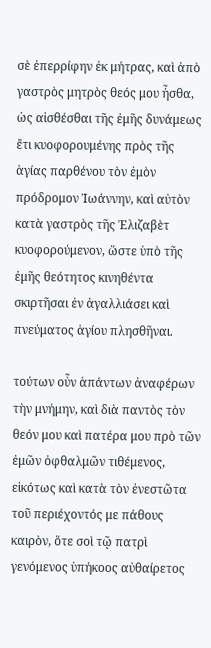σὲ ἐπερρίφην ἐκ μήτρας, καὶ ἀπὸ γαστρὸς μητρὸς θεός μου ἦσθα, ὡς αἰσθέσθαι τῆς ἐμῆς δυνάμεως ἔτι κυοφορουμένης πρὸς τῆς ἁγίας παρθένου τὸν ἐμὸν πρόδρομον Ἰωάννην, καὶ αὐτὸν κατὰ γαστρὸς τῆς Ἐλιζαβὲτ κυοφορούμενον, ὥστε ὑπὸ τῆς ἐμῆς θεότητος κινηθέντα σκιρτῆσαι ἐν ἀγαλλιάσει καὶ πνεύματος ἁγίου πλησθῆναι.

τούτων οὖν ἁπάντων ἀναφέρων τὴν μνήμην, καὶ διὰ παντὸς τὸν θεόν μου καὶ πατέρα μου πρὸ τῶν ἐμῶν ὀφθαλμῶν τιθέμενος, εἰκότως καὶ κατὰ τὸν ἐνεστῶτα τοῦ περιέχοντός με πάθους καιρὸν, ὅτε σοὶ τῷ πατρὶ γενόμενος ὑπήκοος αὐθαίρετος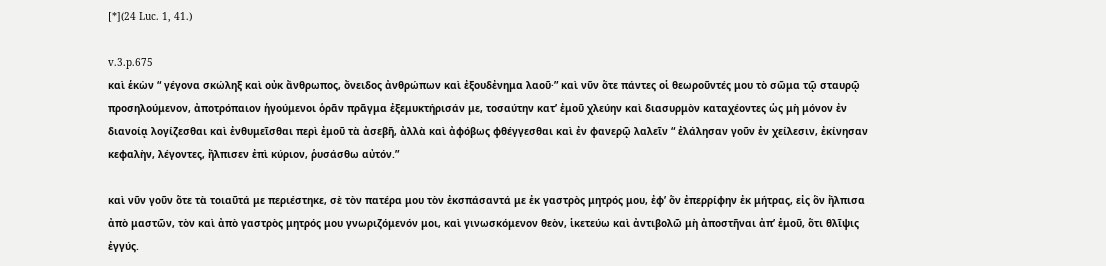[*](24 Luc. 1, 41.)

v.3.p.675
καὶ ἑκὼν “ γέγονα σκώληξ καὶ οὐκ ἄνθρωπος, ὄνειδος ἀνθρώπων καὶ ἐξουδἐνημα λαοῦ·” καὶ νῦν ὅτε πάντες οἱ θεωροῦντές μου τὸ σῶμα τῷ σταυρῷ προσηλούμενον, ἀποτρόπαιον ἡγούμενοι ὁρᾶν πρᾶγμα ἐξεμυκτήρισάν με, τοσαύτην κατ’ ἐμοῦ χλεύην καὶ διασυρμὸν καταχέοντες ὡς μὴ μόνον ἐν διανοίᾳ λογίζεσθαι καὶ ἐνθυμεῖσθαι περὶ ἐμοῦ τὰ ἀσεβῆ, ἀλλὰ καὶ ἀφόβως φθέγγεσθαι καὶ ἐν φανερῷ λαλεῖν “ ἐλάλησαν γοῦν ἐν χείλεσιν, ἐκίνησαν κεφαλὴν, λέγοντες, ἤλπισεν ἐπὶ κύριον, ῥυσάσθω αὐτόν.”

καὶ νῦν γοῦν ὅτε τὰ τοιαῦτά με περιέστηκε, σὲ τὸν πατέρα μου τὸν ἐκσπάσαντά με ἐκ γαστρὸς μητρός μου, ἐφ’ ὅν ἐπερρίφην ἐκ μήτρας, εἰς ὃν ἤλπισα ἀπὸ μαστῶν, τὸν καὶ ἀπὸ γαστρὸς μητρός μου γνωριζόμενόν μοι, καὶ γινωσκόμενον θεὸν, ἱκετεύω καὶ ἀντιβολῶ μὴ ἀποστῆναι ἀπ’ ἐμοῦ, ὅτι θλῖψις ἐγγύς.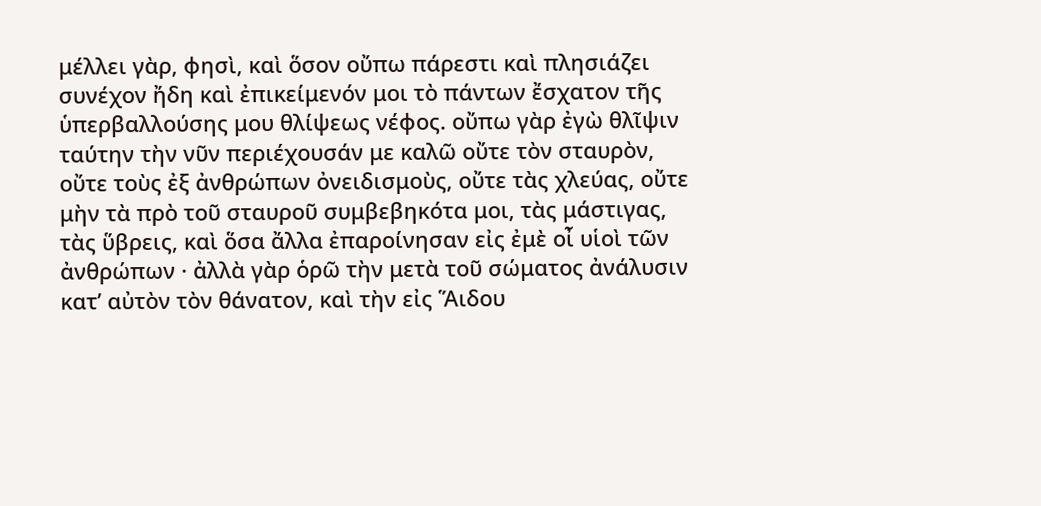μέλλει γὰρ, φησὶ, καὶ ὅσον οὔπω πάρεστι καὶ πλησιάζει συνέχον ἤδη καὶ ἐπικείμενόν μοι τὸ πάντων ἔσχατον τῆς ὑπερβαλλούσης μου θλίψεως νέφος. οὔπω γὰρ ἐγὼ θλῖψιν ταύτην τὴν νῦν περιέχουσάν με καλῶ οὔτε τὸν σταυρὸν, οὔτε τοὺς ἐξ ἀνθρώπων ὀνειδισμοὺς, οὔτε τὰς χλεύας, οὔτε μὴν τὰ πρὸ τοῦ σταυροῦ συμβεβηκότα μοι, τὰς μάστιγας, τὰς ὕβρεις, καὶ ὅσα ἄλλα ἐπαροίνησαν εἰς ἐμὲ οἶ υἱοὶ τῶν ἀνθρώπων · ἀλλὰ γὰρ ὁρῶ τὴν μετὰ τοῦ σώματος ἀνάλυσιν κατ’ αὐτὸν τὸν θάνατον, καὶ τὴν εἰς Ἅιδου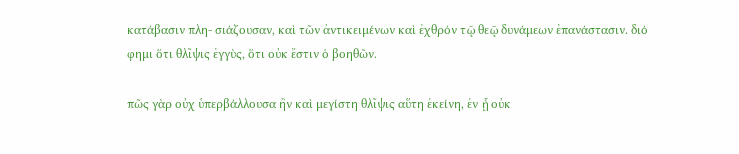κατάβασιν πλη- σιάζουσαν, καὶ τῶν ἀντικειμένων καὶ ἐχθρόν τῷ θεῷ δυνάμεων ἐπανάστασιν. διό φημι ὅτι θλῖψις ἐγγὺς, ὅτι οὐκ ἔστιν ὁ βοηθῶν.

πῶς γὰρ οὐχ ὑπερβάλλουσα ἢν καὶ μεγίστη θλῖψις αὕτη ἐκείνη, ἐν ᾗ οὐκ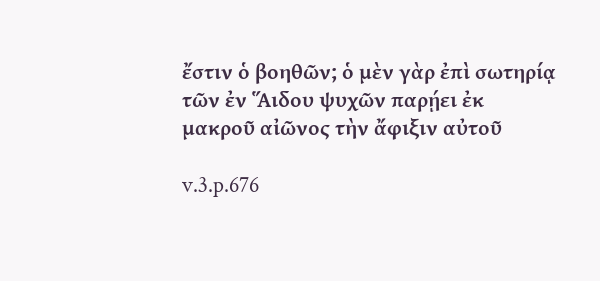ἔστιν ὁ βοηθῶν; ὁ μὲν γὰρ ἐπὶ σωτηρίᾳ τῶν ἐν Ἅιδου ψυχῶν παρῄει ἐκ μακροῦ αἰῶνος τὴν ἄφιξιν αὐτοῦ

v.3.p.676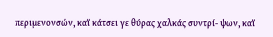περιμενονσών, καϊ κάτσει γε θύρας χαλκάς συντρί- ψων, καϊ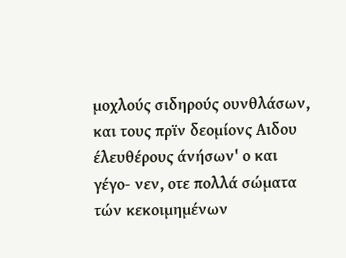μοχλούς σιδηρούς ουνθλάσων, και τους πρϊν δεομίονς Αιδου έλευθέρους άνήσων' ο και γέγο- νεν, οτε πολλά σώματα τών κεκοιμημένων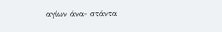αγίων άνα- στάντα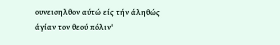ουνεισηλθον αύτώ είς τήν άληθώς άγίαν τον θεού πόλιν'